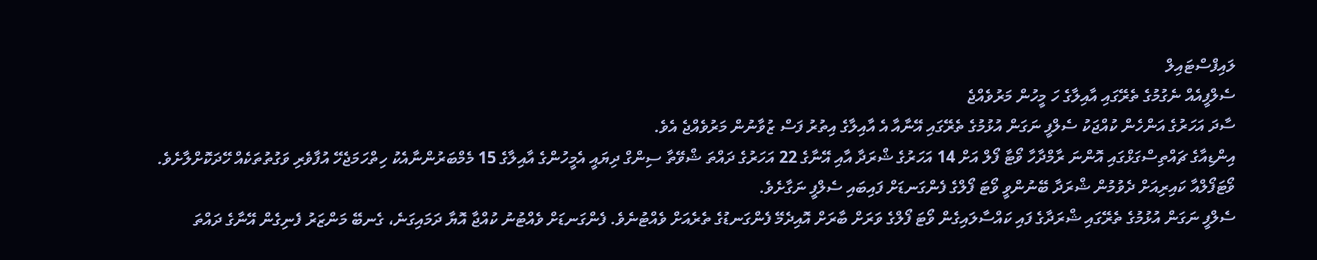ލައިފްސްޓައިލް
ސެލްފީއެއް ނެގުމުގެ ތެރޭގައި އާއިލާގެ ހަ މީހުން މަރުވެއްޖެ
ސާދަ އަހަރުގެ އަންހެން ކުއްޖަކު ސެލްފީ ނަގަން އުޅުމުގެ ތެރޭގައި އޭނާއާ އެ އާއިލާގެ އިތުރު ފަސް ޒުވާނުން މަރުވެއްޖެ އެވެ.
އިންޑިއާގެ ޗައްތިސްގަޅްގައި އޮންނަ ރާމްދާހާ ވޯޓާ ފޯލް އަށް 14 އަހަރުގެ ޝްރަދާ އާއި އޭނާގެ 22 އަހަރުގެ ދައްތަ ޝްވޭތާ ސިންގް ދިޔައީ އެމީހުންގެ އާއިލާގެ 15 މެމްބަރުންނާއެކު ހިތްހަމަޖެހޭ އުފާވެރި ވަގުތުތަކެއް ހޭދަކޮށްލާށެވެ.
ވޯޓަފޯލްއާ ކައިރިއަށް ދެވުމުން ޝްރަދާ ބޭނުންވީ ވޯޓަ ފޯލްގެ ފެންގަނޑަށް ފައިބައި ސެލްފީ ނަގާށެވެ.
ސެލްފީ ނަގަން އުޅުމުގެ ތެރޭގައި ޝްރަދާގެ ފައި ކައްސާލައިގެން ވޯޓަ ފޯލްގެ ވަރަށް ބާރަށް އޮއިދެމޭ ފެންގަނޑުގެ ތެރެއަށް ވެއްޓުނެވެ. ފެންގަނޑަށް ވެއްޓުނު ކުއްޖާ އޮޔާ ދަމައިގަނެ، ގެނބޭ މަންޒަރު ފެނިގެން އޭނާގެ ދައްތަ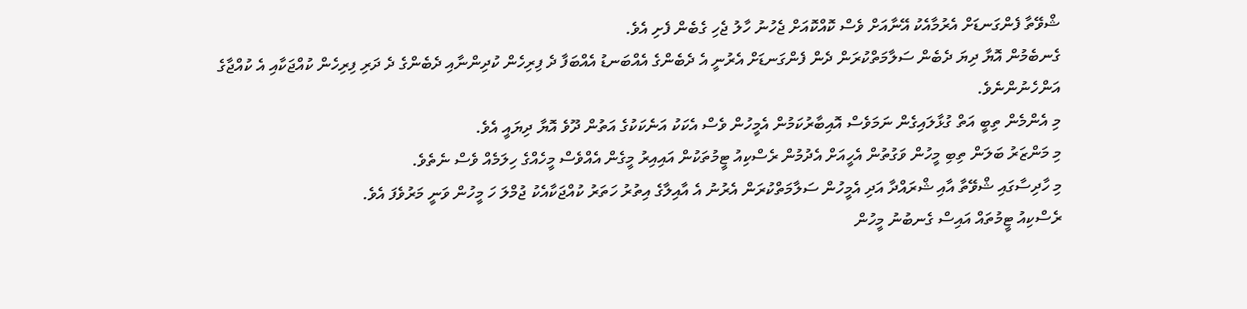ޝްވޭތާ ފެންގަނޑަށް އެރުމާއެކު އޭނާއަށް ވެސް ކޮއްކޮއަށް ޖެހުނު ހާލު ޖެހި ގެބެން ފެށި އެވެ.
ގެނބެމުން އޮޔާ ދިޔަ ދެބެން ސަލާމަތްކުރަން ދެން ފެންގަނޑަށް އެރުނީ އެ ދެބެންގެ އެއްބަނޑު އެއްބަފާ ދެ ފިރިހެން ކުދިންނާއި ދެބެންގެ ދެ ދަރި ފިރިހެން ކުއްޖަކާއި އެ ކުއްޖާގެ އަންހެނުންނެވެ.
މި އެންމެން ތިބީ އަތް ގުޅާލައިގެން ނަމަވެސް އޮއިބާރުކަމުން އެމީހުން ވެސް އެކަކު އަނެކަކުގެ އަތުން ދޫވެ އޮޔާ ދިޔައީ އެވެ.
މި މަންޒަރު ބަލަން ތިބި މީހުން ވަގުތުން އެހީއަށް އެދުމުން ރެސްކިއު ޓީމުތަކުން އައިއިރު މީގެން އެއްވެސް މީހެއްގެ ހިލަމެއް ވެސް ނެތެވެ.
މި ހާދިސާގައި ޝްވޭތާ އާއި ޝްރައްދާ އަދި އެމީހުން ސަލާމަތްކުރަން އެރުނު އެ އާއިލާގެ އިތުރު ހަތަރު ކުއްޖަކާއެކު ޖުމްލަ ހަ މީހުން ވަނީ މަރުވެފަ އެވެ.
ރެސްކިއު ޓީމުތައް އައިސް ގެނބުނު މީހުން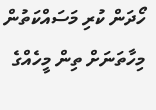ހޯދަން ކުރި މަސައްކަތުން މިހާތަނަށް ތިން މީހެއްގެ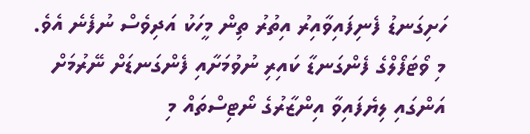ހަށިގަނޑު ފެނިފައިވާއިރު އިތުރު ތިން މީހަކު އަދިވެސް ނުފެނެ އެވެ.
މި ވޯޓަފޯލްގެ ފެންގަނޑާ ކައިރި ނުވުމަށާއި ފެންގަނޑަށް ނޭރުމަށް އަންގައި ލިޔެފައިވާ އިންޒާރުގެ ނޯޓިސްތައް މި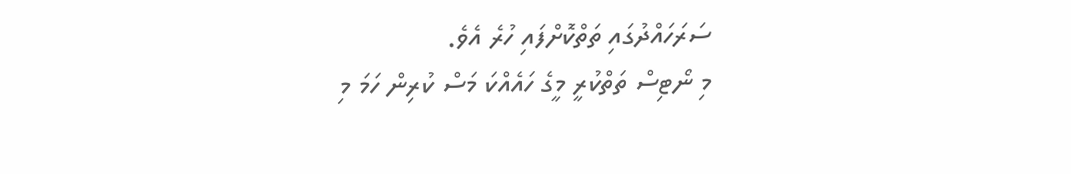ސަރަހައްދުގައި ތަތްކޮށްފައި ހުރެ އެވެ.
މި ނޯޓިސް ތަތްކުރީ މީގެ ހައެއްކަ މަސް ކުރިން ހަމަ މި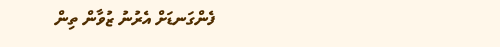ފެންގަނޑަށް އެރުނު ޒުވާން ތިން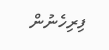ފިރިހެނުން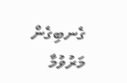ގެނބިގެން މަރުވުމާ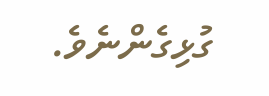ގުޅިގެންނެވެ.